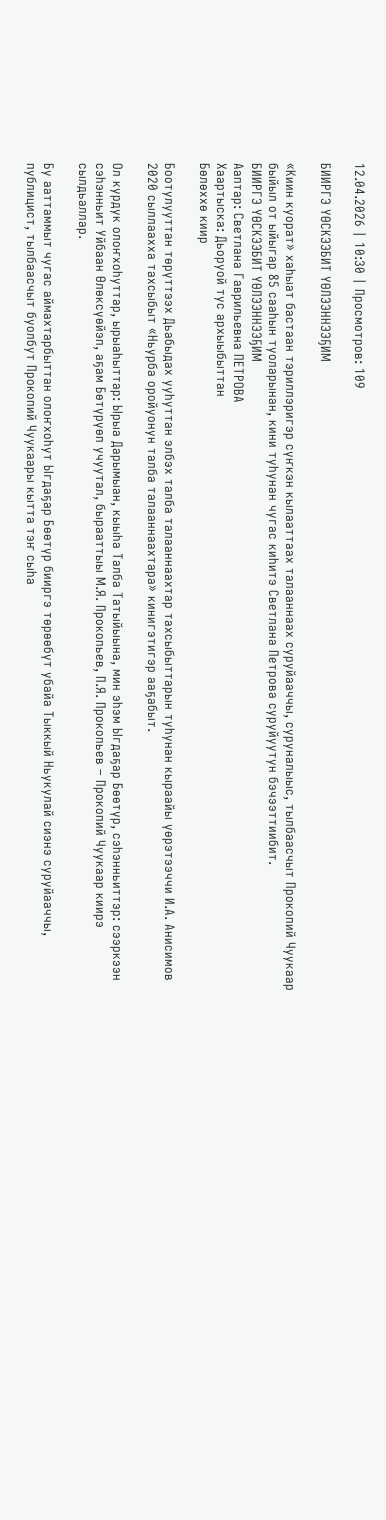12.04.2026 | 10:30 | Просмотров: 109

БИИРГЭ ҮӨСКЭЭБИТ ҮӨЛЭЭННЭЭҔИМ

«Киин куорат» хаһыат бастаан тэриллэригэр сүҥкэн кылааттаах талааннаах суруйааччы, суруналыыс, тылбаасчыт Прокопий Чуукаар быйыл от ыйыгар 85 сааһын туоларынан, кини туһунан чугас киһитэ Светлана Петрова суруйуутун бэчээттиибит.
БИИРГЭ ҮӨСКЭЭБИТ ҮӨЛЭЭННЭЭҔИМ
Ааптар: Светлана Гаврильевна ПЕТРОВА
Хаартыска: Дьоруой тус архыыбыттан
Бөлөххө киир

Боотулууттан төрүттээх Дьабыдах ууһуттан элбэх талба талааннаахтар тахсыбыттарын туһунан кыраайы үөрэтээччи И.А. Анисимов 2020 сыллаахха тахсыбыт «Ньурба оройуонун талба талааннаахтара» кинигэтигэр ааҕабыт.

Ол курдук олоҥхоһуттар, ырыаһыттар: Ырыа Дарымыан, кыыһа Талба Татыйыына, мин эһэм Ыгдаҕар Бөөтүр, сэһэнньиттэр: сээркээн сэһэнньит Уйбаан Өлөксүөйэп, аҕам Бөтүрүөп учуутал, бырааттыы М.Я. Прокопьев, П.Я. Прокопьев – Прокопий Чуукаар киирэ сылдьаллар.

Бу ааттаммыт чугас аймахтарбыттан олоҥхоһут Ыгдаҕар Бөөтүр бииргэ төрөөбүт убайа Тыккый Ньукулай сиэнэ суруйааччы, публицист, тылбаасчыт буолбут Прокопий Чуукаары кытта тэҥ сыһа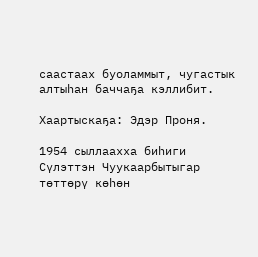саастаах буоламмыт, чугастык алтыһан баччаҕа кэллибит.

Хаартыскаҕа: Эдэр Проня.

1954 сыллаахха биһиги Сүлэттэн Чуукаарбытыгар төттөрү көһөн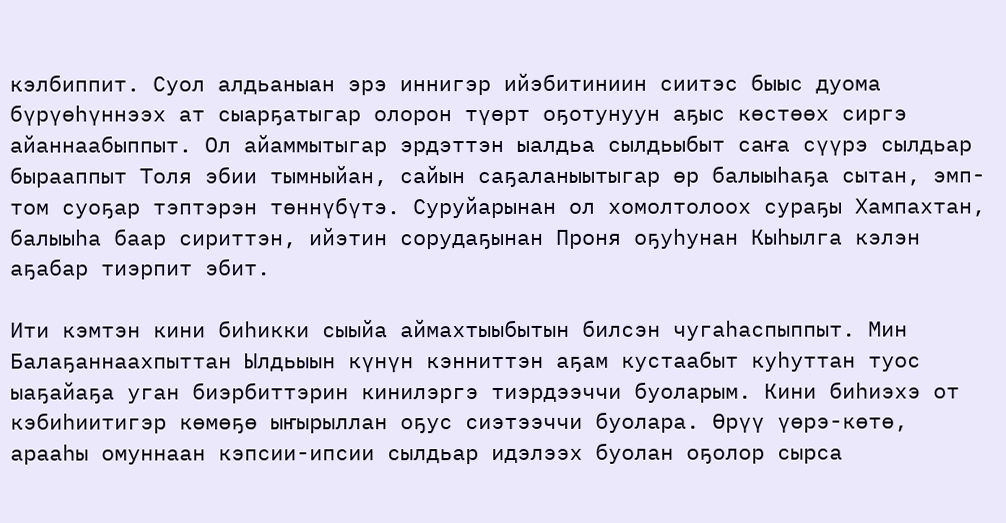кэлбиппит. Суол алдьаныан эрэ иннигэр ийэбитиниин сиитэс быыс дуома бүрүөһүннээх ат сыарҕатыгар олорон түөрт оҕотунуун аҕыс көстөөх сиргэ айаннаабыппыт. Ол айаммытыгар эрдэттэн ыалдьа сылдьыбыт саҥа сүүрэ сылдьар бырааппыт Толя эбии тымныйан, сайын саҕаланыытыгар өр балыыһаҕа сытан, эмп-том суоҕар тэптэрэн төннүбүтэ. Суруйарынан ол хомолтолоох сураҕы Хампахтан, балыыһа баар сириттэн, ийэтин сорудаҕынан Проня оҕуһунан Кыһылга кэлэн аҕабар тиэрпит эбит.

Ити кэмтэн кини биһикки сыыйа аймахтыыбытын билсэн чугаһаспыппыт. Мин Балаҕаннаахпыттан Ылдьыын күнүн кэнниттэн аҕам кустаабыт куһуттан туос ыаҕайаҕа уган биэрбиттэрин кинилэргэ тиэрдээччи буоларым. Кини биһиэхэ от кэбиһиитигэр көмөҕө ыҥырыллан оҕус сиэтээччи буолара. Өрүү үөрэ-көтө, арааһы омуннаан кэпсии-ипсии сылдьар идэлээх буолан оҕолор сырса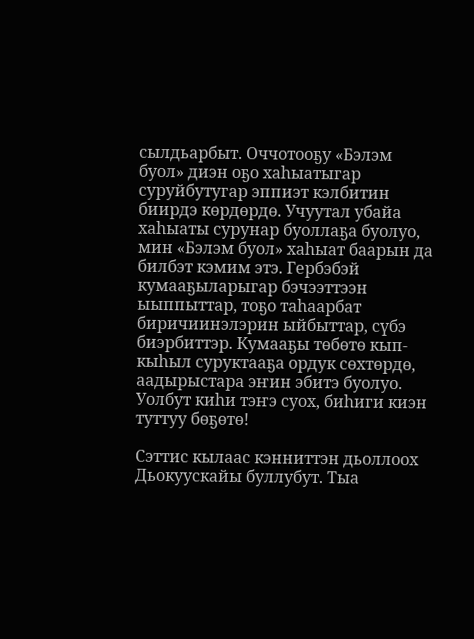сылдьарбыт. Оччотооҕу «Бэлэм буол» диэн оҕо хаһыатыгар суруйбутугар эппиэт кэлбитин биирдэ көрдөрдө. Учуутал убайа хаһыаты сурунар буоллаҕа буолуо, мин «Бэлэм буол» хаһыат баарын да билбэт кэмим этэ. Гербэбэй кумааҕыларыгар бэчээттээн ыыппыттар, тоҕо таһаарбат биричиинэлэрин ыйбыттар, сүбэ биэрбиттэр. Кумааҕы төбөтө кып-кыһыл суруктааҕа ордук сөхтөрдө, аадырыстара эҥин эбитэ буолуо. Уолбут киһи тэҥэ суох, биһиги киэн туттуу бөҕөтө!

Сэттис кылаас кэнниттэн дьоллоох Дьокуускайы буллубут. Тыа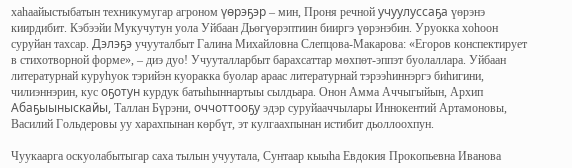хаһаайыстыбатын техникумугар агроном үөрэҕэр – мин, Проня речной учуулуссаҕа үөрэнэ киирдибит. Кэбээйи Мукучутун уола Уйбаан Дьөгүөрэптиин бииргэ үөрэнэбин. Уруокка хоһоон суруйан тахсар. Дэлэҕэ учууталбыт Галина Михайловна Слепцова-Макарова: «Егоров конспектирует в стихотворной форме», – диэ дуо! Учууталларбыт барахсаттар мөхпөт-эппэт буолаллара. Уйбаан литературнай куруһуок тэрийэн куоракка буолар араас литературнай тэрээһиннэргэ биһигини, чилиэннэрин, кус оҕотун курдук батыһыннартыы сылдьара. Онон Амма Аччыгыйын, Архип Абаҕыыныскайы, Таллан Бүрэни, оччоттооҕу эдэр суруйааччылары Иннокентий Артамоновы, Василий Гольдеровы уу харахпынан көрбүт, эт кулгаахпынан истибит дьоллоохпун.

Чуукаарга оскуолабытыгар саха тылын учуутала, Сунтаар кыыһа Евдокия Прокопьевна Иванова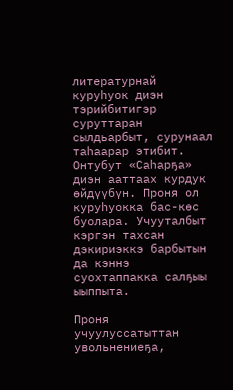литературнай куруһуок диэн тэрийбитигэр суруттаран сылдьарбыт, сурунаал таһаарар этибит. Онтубут «Саһарҕа» диэн ааттаах курдук өйдүүбүн. Проня ол куруһуокка бас-көс буолара. Учууталбыт кэргэн тахсан дэкириэккэ барбытын да кэннэ суохтаппакка салҕыы ыыппыта.

Проня учуулуссатыттан увольнениеҕа,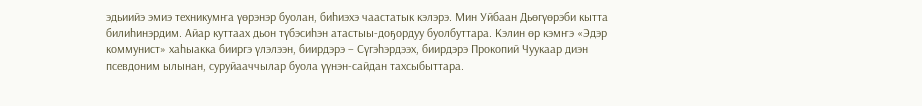эдьиийэ эмиэ техникумҥа үөрэнэр буолан, биһиэхэ чаастатык кэлэрэ. Мин Уйбаан Дьөгүөрэби кытта билиһинэрдим. Айар куттаах дьон түбэсиһэн атастыы-доҕордуу буолбуттара. Кэлин өр кэмҥэ «Эдэр коммунист» хаһыакка бииргэ үлэлээн, биирдэрэ – Сүгэһэрдээх, биирдэрэ Прокопий Чуукаар диэн псевдоним ылынан, суруйааччылар буола үүнэн-сайдан тахсыбыттара.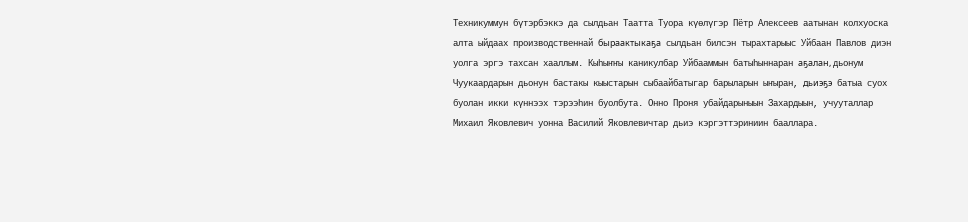Техникуммун бүтэрбэккэ да сылдьан Таатта Туора күөлүгэр Пётр Алексеев аатынан колхуоска алта ыйдаах производственнай быраактыкаҕа сылдьан билсэн тырахтарыыс Уйбаан Павлов диэн уолга эргэ тахсан хааллым. Кыһыҥҥы каникулбар Уйбааммын батыһыннаран аҕалан, дьонум Чуукаардарын дьонун бастакы кыыстарын сыбаайбатыгар барыларын ыҥыран, дьиэҕэ батыа суох буолан икки күннээх тэрээһин буолбута. Онно Проня убайдарыныын Захардыын, учууталлар Михаил Яковлевич уонна Василий Яковлевичтар дьиэ кэргэттэриниин бааллара.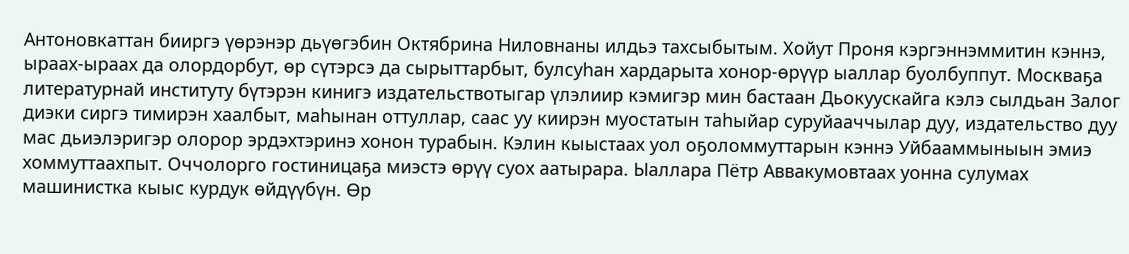Антоновкаттан бииргэ үөрэнэр дьүөгэбин Октябрина Ниловнаны илдьэ тахсыбытым. Хойут Проня кэргэннэммитин кэннэ, ыраах-ыраах да олордорбут, өр сүтэрсэ да сырыттарбыт, булсуһан хардарыта хонор-өрүүр ыаллар буолбуппут. Москваҕа литературнай институту бүтэрэн кинигэ издательствотыгар үлэлиир кэмигэр мин бастаан Дьокуускайга кэлэ сылдьан Залог диэки сиргэ тимирэн хаалбыт, маһынан оттуллар, саас уу киирэн муостатын таһыйар суруйааччылар дуу, издательство дуу мас дьиэлэригэр олорор эрдэхтэринэ хонон турабын. Кэлин кыыстаах уол оҕоломмуттарын кэннэ Уйбааммыныын эмиэ хоммуттаахпыт. Оччолорго гостиницаҕа миэстэ өрүү суох аатырара. Ыаллара Пётр Аввакумовтаах уонна сулумах машинистка кыыс курдук өйдүүбүн. Өр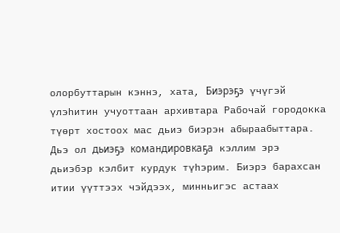олорбуттарын кэннэ, хата, Биэрэҕэ үчүгэй үлэһитин учуоттаан архивтара Рабочай городокка түөрт хостоох мас дьиэ биэрэн абыраабыттара. Дьэ ол дьиэҕэ командировкаҕа кэллим эрэ дьиэбэр кэлбит курдук түһэрим. Биэрэ барахсан итии үүттээх чэйдээх, минньигэс астаах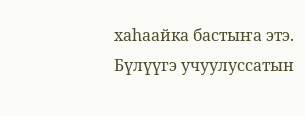хаһаайка бастыҥа этэ. Бүлүүгэ учуулуссатын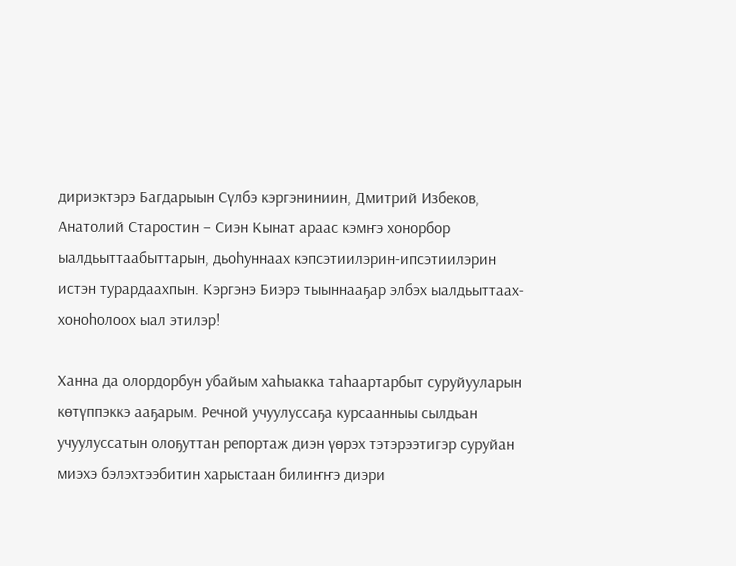дириэктэрэ Багдарыын Сүлбэ кэргэниниин, Дмитрий Избеков, Анатолий Старостин – Сиэн Кынат араас кэмҥэ хонорбор ыалдьыттаабыттарын, дьоһуннаах кэпсэтиилэрин-ипсэтиилэрин истэн турардаахпын. Кэргэнэ Биэрэ тыыннааҕар элбэх ыалдьыттаах-хоноһолоох ыал этилэр!

Ханна да олордорбун убайым хаһыакка таһаартарбыт суруйууларын көтүппэккэ ааҕарым. Речной учуулуссаҕа курсаанныы сылдьан учуулуссатын олоҕуттан репортаж диэн үөрэх тэтэрээтигэр суруйан миэхэ бэлэхтээбитин харыстаан билиҥҥэ диэри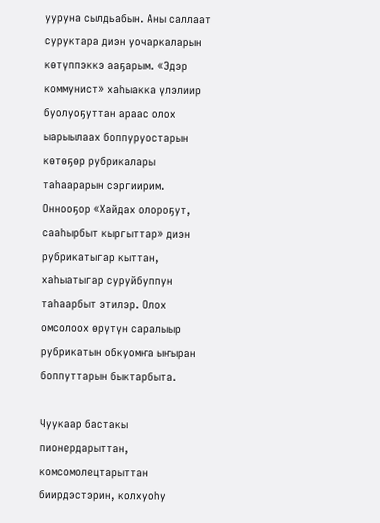ууруна сылдьабын. Аны саллаат суруктара диэн уочаркаларын көтүппэккэ ааҕарым. «Эдэр коммунист» хаһыакка үлэлиир буолуоҕуттан араас олох ыарыылаах боппуруостарын көтөҕөр рубрикалары таһаарарын сэргиирим. Оннооҕор «Хайдах олороҕут, сааһырбыт кыргыттар» диэн рубрикатыгар кыттан, хаһыатыгар суруйбуппун таһаарбыт этилэр. Олох омсолоох өрүтүн саралыыр рубрикатын обкуомҥа ыҥыран боппуттарын быктарбыта.

Чуукаар бастакы пионердарыттан, комсомолецтарыттан биирдэстэрин, колхуоһу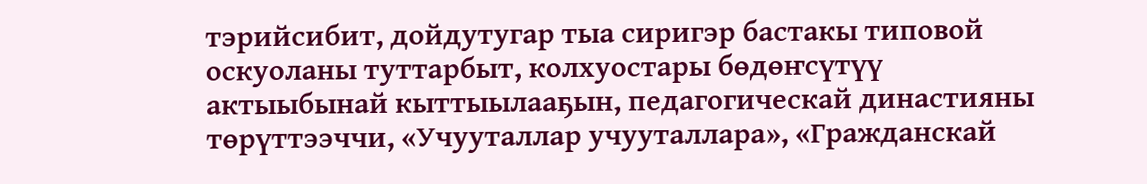тэрийсибит, дойдутугар тыа сиригэр бастакы типовой оскуоланы туттарбыт, колхуостары бөдөҥсүтүү актыыбынай кыттыылааҕын, педагогическай династияны төрүттээччи, «Учууталлар учууталлара», «Гражданскай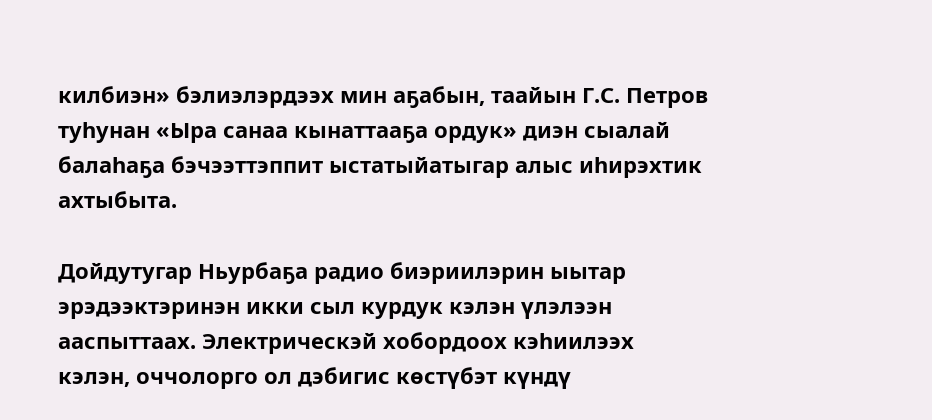килбиэн» бэлиэлэрдээх мин аҕабын, таайын Г.С. Петров туһунан «Ыра санаа кынаттааҕа ордук» диэн сыалай балаһаҕа бэчээттэппит ыстатыйатыгар алыс иһирэхтик ахтыбыта.

Дойдутугар Ньурбаҕа радио биэриилэрин ыытар эрэдээктэринэн икки сыл курдук кэлэн үлэлээн ааспыттаах. Электрическэй хобордоох кэһиилээх кэлэн, оччолорго ол дэбигис көстүбэт күндү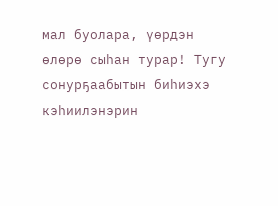мал буолара, үөрдэн өлөрө сыһан турар! Тугу сонурҕаабытын биһиэхэ кэһиилэнэрин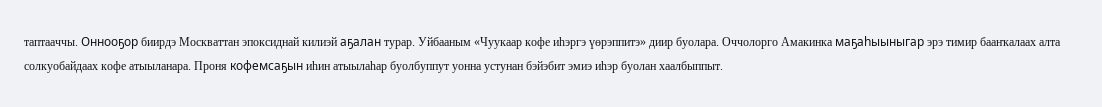таптааччы. Оннооҕор биирдэ Москваттан эпоксиднай килиэй аҕалан турар. Уйбааным «Чуукаар кофе иһэргэ үөрэппитэ» диир буолара. Оччолорго Амакинка маҕаһыыныгар эрэ тимир бааҥкалаах алта солкуобайдаах кофе атыыланара. Проня кофемсаҕын иһин атыылаһар буолбуппут уонна устунан бэйэбит эмиэ иһэр буолан хаалбыппыт.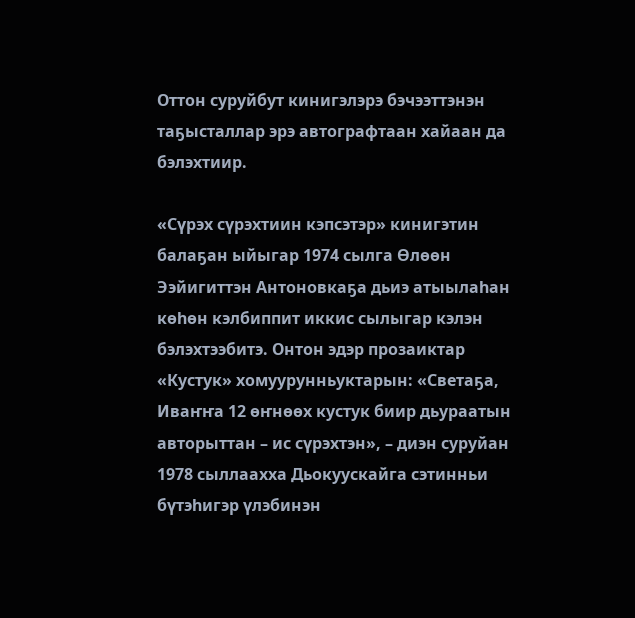Оттон суруйбут кинигэлэрэ бэчээттэнэн таҕысталлар эрэ автографтаан хайаан да бэлэхтиир.

«Сүрэх сүрэхтиин кэпсэтэр» кинигэтин балаҕан ыйыгар 1974 сылга Өлөөн Ээйигиттэн Антоновкаҕа дьиэ атыылаһан көһөн кэлбиппит иккис сылыгар кэлэн бэлэхтээбитэ. Онтон эдэр прозаиктар «Кустук» хомуурунньуктарын: «Светаҕа, Иваҥҥа 12 өҥнөөх кустук биир дьураатын авторыттан – ис сүрэхтэн», – диэн суруйан 1978 сыллаахха Дьокуускайга сэтинньи бүтэһигэр үлэбинэн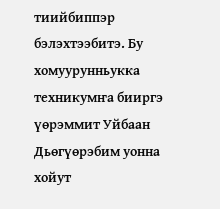тиийбиппэр бэлэхтээбитэ. Бу хомуурунньукка техникумҥа бииргэ үөрэммит Уйбаан Дьөгүөрэбим уонна хойут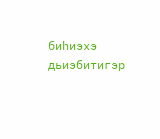биһиэхэ дьиэбитигэр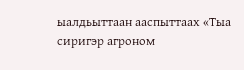ыалдьыттаан ааспыттаах «Тыа сиригэр агроном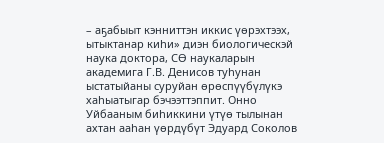– аҕабыыт кэнниттэн иккис үөрэхтээх, ытыктанар киһи» диэн биологическэй наука доктора, СӨ наукаларын академига Г.В. Денисов туһунан ыстатыйаны суруйан өрөспүүбүлүкэ хаһыатыгар бэчээттэппит. Онно Уйбааным биһиккини үтүө тылынан ахтан ааһан үөрдүбүт Эдуард Соколов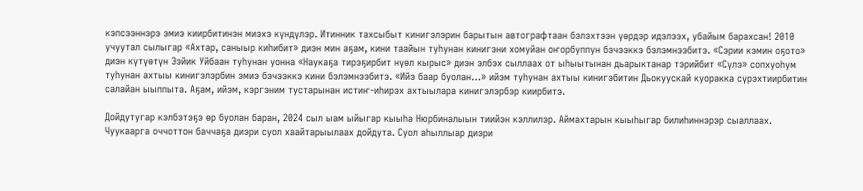кэпсээннэрэ эмиэ киирбитинэн миэхэ күндүлэр. Итинник тахсыбыт кинигэлэрин барытын автографтаан бэлэхтээн үөрдэр идэлээх, убайым барахсан! 2010 учуутал сылыгар «Ахтар, саныыр киһибит» диэн мин аҕам, кини таайын туһунан кинигэни хомуйан оҥорбуппун бэчээккэ бэлэмнээбитэ. «Сэрии кэмин оҕото» диэн күтүөтүн Ээйик Уйбаан туһунан уонна «Наукаҕа тирэҕирбит нүөл кырыс» диэн элбэх сыллаах от ыһыытынан дьарыктанар тэрийбит «Сүлэ» сопхуоһум туһунан ахтыы кинигэлэрбин эмиэ бэчээккэ кини бэлэмнээбитэ. «Ийэ баар буолан…» ийэм туһунан ахтыы кинигэбитин Дьокуускай куоракка сүрэхтиирбитин салайан ыыппыта. Аҕам, ийэм, кэргэним тустарынан истиҥ-иһирэх ахтыылара кинигэлэрбэр киирбитэ.

Дойдутугар кэлбэтэҕэ өр буолан баран, 2024 сыл ыам ыйыгар кыыһа Нюрбиналыын тиийэн кэллилэр. Аймахтарын кыыһыгар билиһиннэрэр сыаллаах. Чуукаарга оччоттон баччаҕа диэри суол хаайтарыылаах дойдута. Суол аһыллыар диэри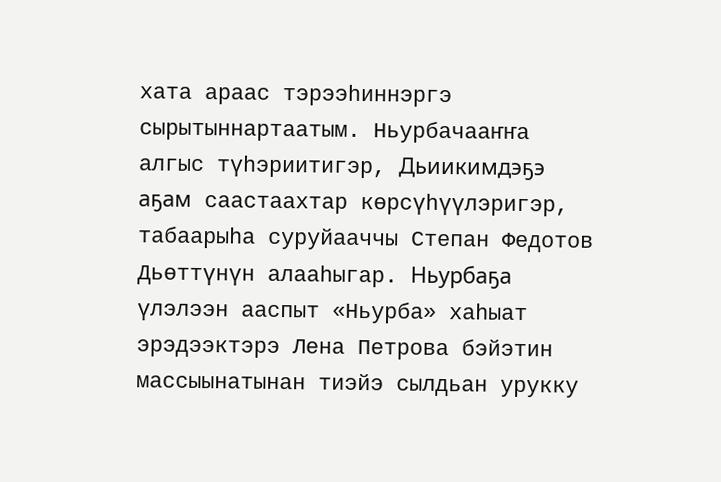хата араас тэрээһиннэргэ сырытыннартаатым. Ньурбачааҥҥа алгыс түһэриитигэр, Дьиикимдэҕэ аҕам саастаахтар көрсүһүүлэригэр, табаарыһа суруйааччы Степан Федотов Дьөттүнүн алааһыгар. Ньурбаҕа үлэлээн ааспыт «Ньурба» хаһыат эрэдээктэрэ Лена Петрова бэйэтин массыынатынан тиэйэ сылдьан урукку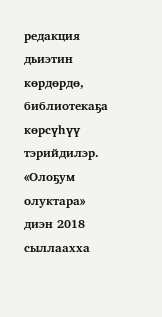редакция дьиэтин көрдөрдө, библиотекаҕа көрсүһүү тэрийдилэр. «Олоҕум олуктара» диэн 2018 сыллаахха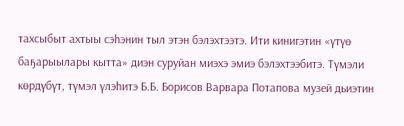тахсыбыт ахтыы сэһэнин тыл этэн бэлэхтээтэ. Ити кинигэтин «үтүө баҕарыылары кытта» диэн суруйан миэхэ эмиэ бэлэхтээбитэ. Түмэли көрдүбүт, түмэл үлэһитэ Б.Б. Борисов Варвара Потапова музей дьиэтин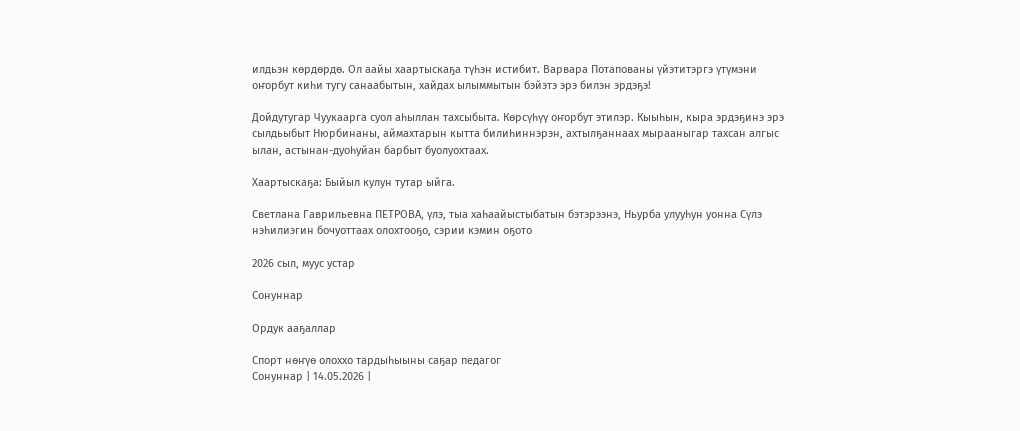илдьэн көрдөрдө. Ол аайы хаартыскаҕа түһэн истибит. Варвара Потапованы үйэтитэргэ үтүмэни оҥорбут киһи тугу санаабытын, хайдах ылыммытын бэйэтэ эрэ билэн эрдэҕэ!

Дойдутугар Чуукаарга суол аһыллан тахсыбыта. Көрсүһүү оҥорбут этилэр. Кыыһын, кыра эрдэҕинэ эрэ сылдьыбыт Нюрбинаны, аймахтарын кытта билиһиннэрэн, ахтылҕаннаах мырааныгар тахсан алгыс ылан, астынан-дуоһуйан барбыт буолуохтаах.

Хаартыскаҕа: Быйыл кулун тутар ыйга.

Светлана Гаврильевна ПЕТРОВА, үлэ, тыа хаһаайыстыбатын бэтэрээнэ, Ньурба улууһун уонна Сүлэ нэһилиэгин бочуоттаах олохтооҕо, сэрии кэмин оҕото

2026 сыл, муус устар

Сонуннар

Ордук ааҕаллар

Спорт нөҥүө олоххо тардыһыыны саҕар педагог
Сонуннар | 14.05.2026 |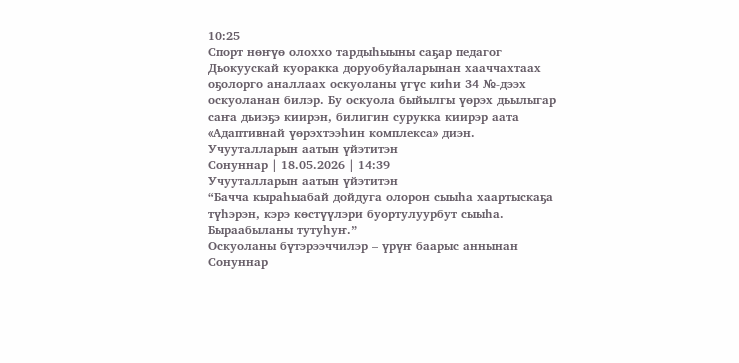10:25
Спорт нөҥүө олоххо тардыһыыны саҕар педагог
Дьокуускай куоракка доруобуйаларынан хааччахтаах оҕолорго аналлаах оскуоланы үгүс киһи 34 №-дээх оскуоланан билэр. Бу оскуола быйылгы үөрэх дьылыгар саҥа дьиэҕэ киирэн, билигин сурукка киирэр аата «Адаптивнай үөрэхтээһин комплекса» диэн.
Учууталларын аатын үйэтитэн
Сонуннар | 18.05.2026 | 14:39
Учууталларын аатын үйэтитэн
“Бачча кыраһыабай дойдуга олорон сыыһа хаартыскаҕа түһэрэн, кэрэ көстүүлэри буортулуурбут сыыһа. Быраабыланы тутуһуҥ.”
Оскуоланы бүтэрээччилэр – үрүҥ баарыс аннынан
Сонуннар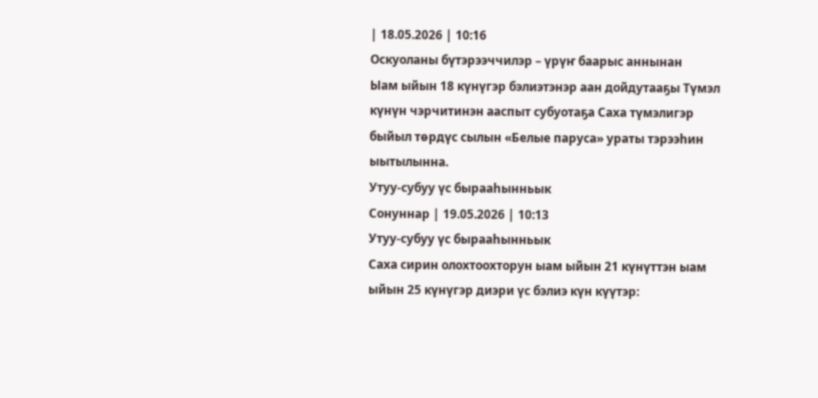| 18.05.2026 | 10:16
Оскуоланы бүтэрээччилэр – үрүҥ баарыс аннынан
Ыам ыйын 18 күнүгэр бэлиэтэнэр аан дойдутааҕы Түмэл күнүн чэрчитинэн ааспыт субуотаҕа Саха түмэлигэр быйыл төрдүс сылын «Белые паруса» ураты тэрээһин ыытылынна.
Утуу-субуу үс бырааһынньык
Сонуннар | 19.05.2026 | 10:13
Утуу-субуу үс бырааһынньык
Саха сирин олохтоохторун ыам ыйын 21 күнүттэн ыам ыйын 25 күнүгэр диэри үс бэлиэ күн күүтэр: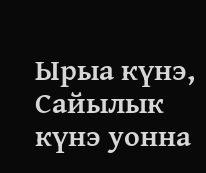Ырыа күнэ, Сайылык күнэ уонна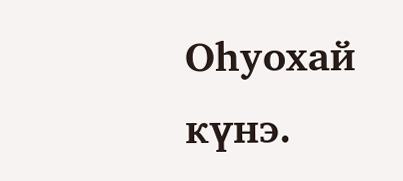Оһуохай күнэ.